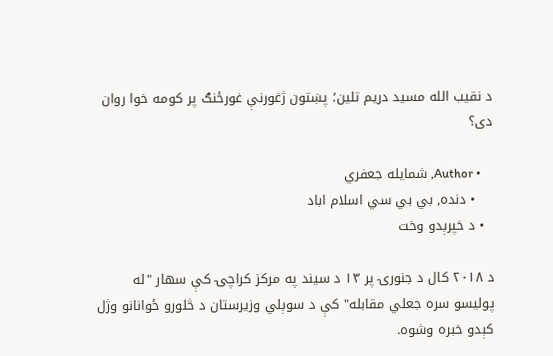د نقیب الله مسید دریم تلین؛ پښتون ژغورنې غورځنګ پر کومه خوا روان دی؟

    • Author, شمایله جعفري
    • دنده, بي بي سي اسلام اباد
  • د خپرېدو وخت

د ۲۰۱۸ کال د جنورۍ پر ۱۳ د سیند په مرکز کراچۍ کې سهار "له پولیسو سره جعلي مقابله" کې د سوېلي وزیرستان د څلورو ځوانانو وژل کېدو خبره وشوه.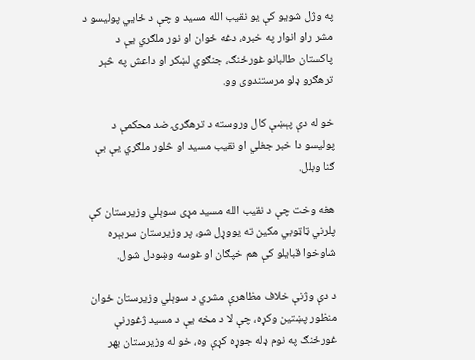په وژل شویو کې یو نقیب الله مسید و چې د ځايي پولیسو د مشر راو انوار په خبره، دغه ځوان او نور ملګري یې د پاکستان طالبانو غورځنګ، جنګوي لښکر او داعش په څېر ترهګرو ډلو مرستندوی وو.

خو له دې پېښې کال وروسته د ترهګرۍ ضد محکمې د پولیسو دا خبر جغلي او نقیب مسید او څلور ملګري یې بې ګنا وبلل.

هغه وخت چې د نقیب الله مسید مړی سوېلي وزیرستان کې پلرني ټاټوبي مکین ته یووړل شو، پر وزیرستان سربېره شاوخوا قبایلو کې هم خپګان او غوسه وښودل شول.

د دې وژنې خلاف مظاهرې مشري د سوېلي وزیرستان ځوان منظور پښتین وکړه، چې لا د مخه یې د مسید ژغورنې غورځنګ په نوم ډله جوړه کړې وه، خو له وزیرستان بهر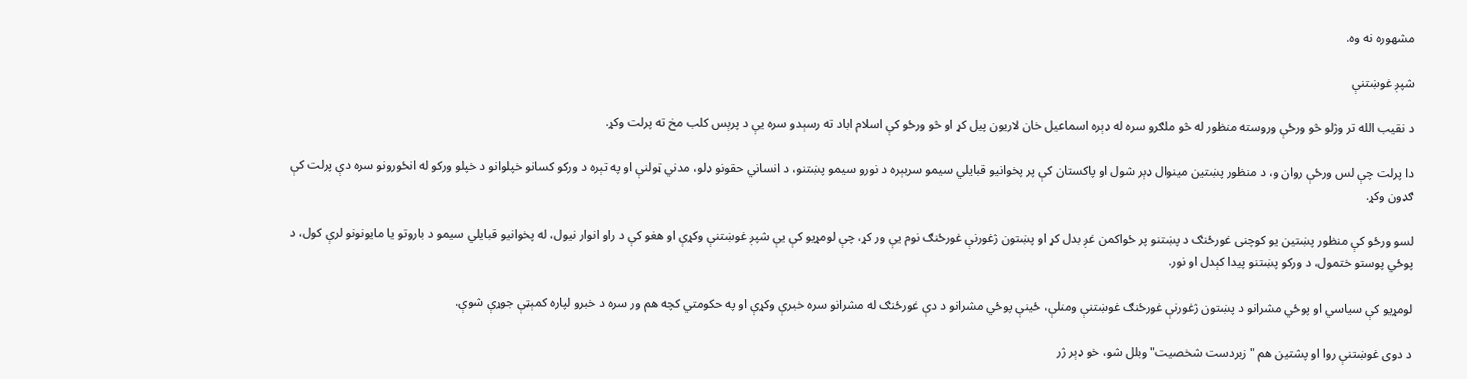مشهوره نه وه.

شپږ غوښتنې

د نقیب الله تر وژلو څو ورځې وروسته منظور له څو ملګرو سره له ډېره اسماعیل خان لاریون پیل کړ او څو ورځو کې اسلام اباد ته رسېدو سره یې د پرېس کلب مخ ته پرلت وکړ.

دا پرلت چې لس ورځې روان و، د منظور پښتین مینوال ډېر شول او پاکستان کې پر پخوانیو قبایلي سیمو سربېره د نورو سیمو پښتنو، د انساني حقونو ډلو، مدني ټولنې او په تېره د ورکو کسانو خپلوانو د خپلو ورکو له انځورونو سره دې پرلت کې ګډون وکړ.

لسو ورځو کې منظور پښتین یو کوچنی غورځنګ د پښتنو پر ځواکمن غږ بدل کړ او پښتون ژغورنې غورځنګ نوم یې ور کړ، چې لومړیو کې یې شپږ غوښتنې وکړې او هغو کې د راو انوار نیول، له پخوانیو قبایلي سیمو د باروتو یا مایونونو لرې کول، د پوځي پوستو ختمول، د ورکو پښتنو پیدا کېدل او نور.

لومړیو کې سیاسي او پوځي مشرانو د پښتون ژغورنې غورځنګ غوښتنې ومنلې، ځینې پوځي مشرانو د دې غورځنګ له مشرانو سره خبرې وکړې او په حکومتي کچه هم ور سره د خبرو لپاره کمېټې جوړې شوې.

د دوی غوښتنې روا او پشتین هم "زبردست شخصیت" وبلل شو، خو ډېر ژر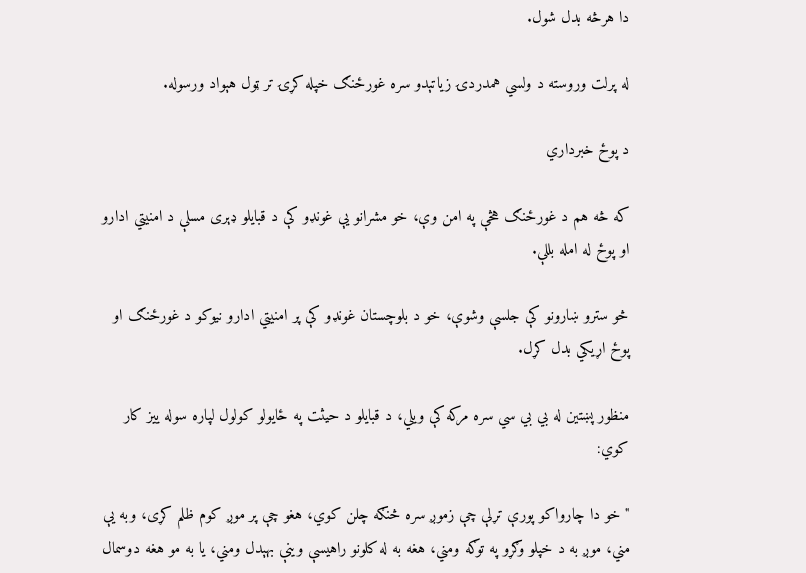دا هرڅه بدل شول.

له پرلت وروسته د ولسي همدردۍ زیاتېدو سره غورځنګ خپله کړۍ تر ټول هېواد ورسوله.

د پوځ خبرداري

که څه هم د غورځنګ هڅې په امن وې، خو مشرانو یې غونډو کې د قبایلو ډېری مسلې د امنیتي ادارو او پوځ له امله بللې.

څو سترو ښارونو کې جلسې وشوې، خو د بلوچستان غونډو کې پر امنیتي ادارو نیوکو د غورځنګ او پوځ اړیکي بدل کړل.

منظور پښتین له بي بي سي سره مرکه کې ویلي، د قبایلو د حیثت په ځایولو کولول لپاره سوله ییز کار کوي:

"خو دا چارواکو پورې تړلې چې زموږ سره څنګه چلن کوي، هغو چې پر موږ کوم ظلم کړی، وبه یې مني، موږ به د خپلو وګړو په توګه ومني، هغه به له کلونو راهیسې وینې بهېدل ومني، یا به مو هغه دوسمال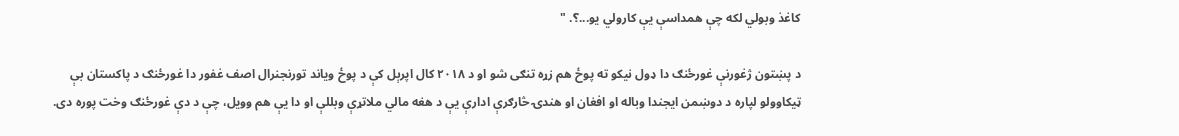کاغذ وبولي لکه چې همداسې یې کارولي یو...؟. "

د پښتون ژغورنې غورځنګ دا ډول نیکو ته پوځ هم زړه تنګی شو او د ۲۰۱۸ کال اپرېل کې د پوځ ویاند تورنجنرال اصف غفور دا غورځنګ د پاکستان بې ټیکاوولو لپاره د دوښمن ایجندا وباله او افغان او هندۍ څارګرې ادارې یې د هغه مالي ملاتړې وبللې او دا یې هم وویل، چې د دې غورځنګ وخت پوره دی.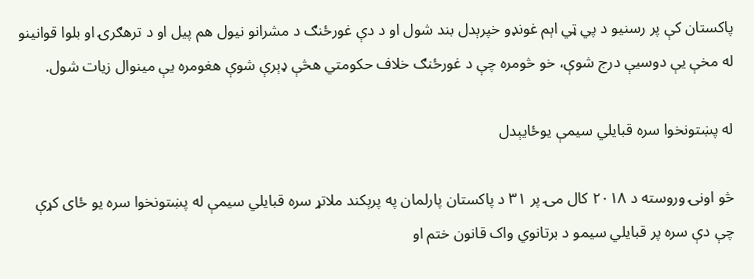پاکستان کې پر رسنیو د پي ټي اېم غونډو خپرېدل بند شول او د دې غورځنګ د مشرانو نیول هم پیل او د ترهګرۍ او بلوا قوانینو له مخې یې دوسیې درج شوې، خو څومره چې د غورځنګ خلاف حکومتي هڅې ډېرې شوې هغومره یې مینوال زیات شول.

له پښتونخوا سره قبایلي سیمې یوځایېدل

څو اونۍ وروسته د ۲۰۱۸ کال مۍ پر ۳۱ د پاکستان پارلمان په پرېکند ملاتړ سره قبایلي سیمې له پښتونخوا سره یو ځای کړې چې دې سره پر قبایلي سیمو د برتانوي واک قانون ختم او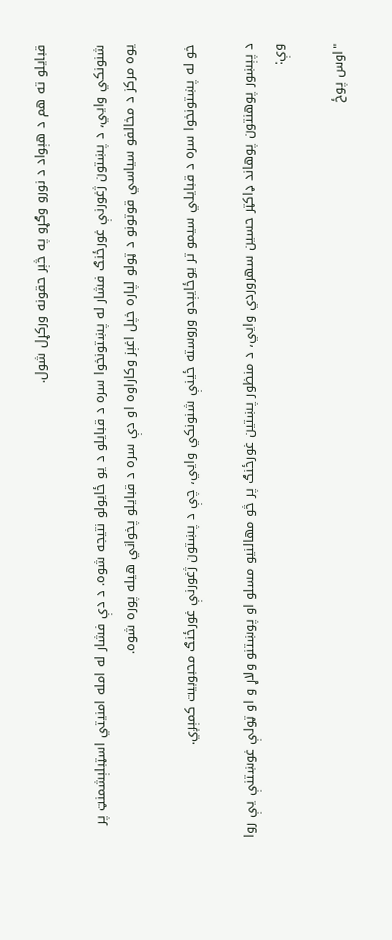قبایلو ته هم د هېواد د نورو وګړو په څېر حقونه ورکړل شول.

شنونکي وايي، د پښتون ژغورنې غورځنګ فشار له پښتونخوا سره د قبایلو د یو ځایولو نتیجه شوه. د دې فشار له امله امنیتي اسټبلېشمنټ پر یوه مرکز د مخالفو سیاسي قوتونو د ټولو لپاره خپل اغېز وکاراوه او دې سره د قبایلو پخواني هیله پوره شوه.

خو له پښتونخوا سره د قبایلي سیمو تر یوځایېدو وروسته ځینې شنونکي وايي، چې د پښتون ژغورنې غورځنګ محبوبیت کمېږي.

د پېښور پوهنتون پوهاند ډاکټر حسین سهروردي وايي، د منظور پښتین غورځنګ پر څو مهالنیو مسلو او پوښتنو ولاړ و او ټولې غوښتنې یې روا وې:

"اوس پوځ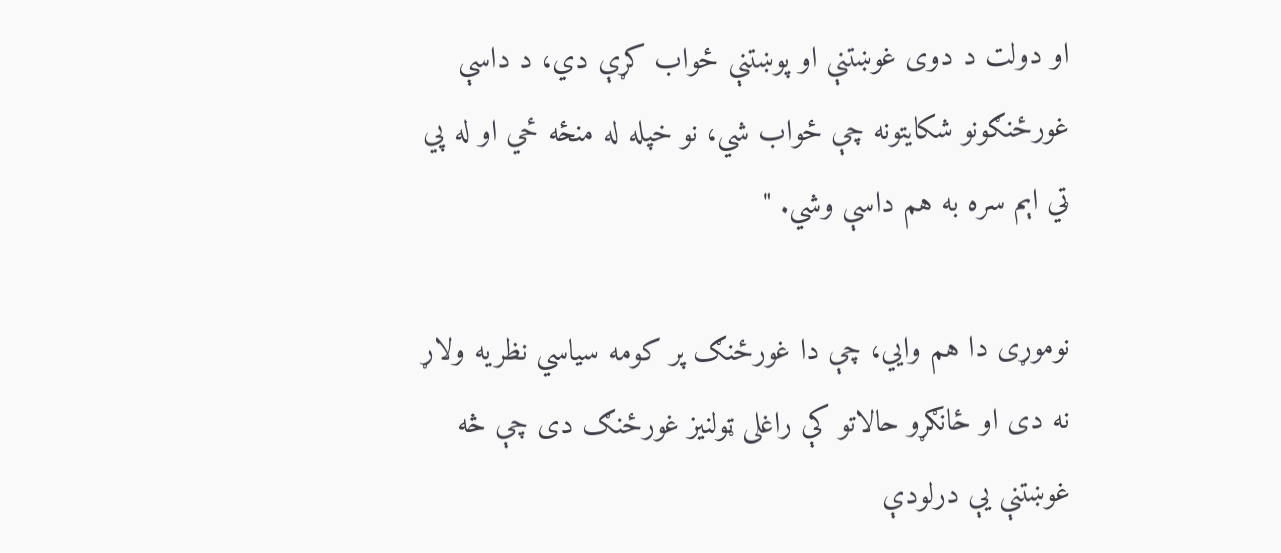او دولت د دوی غوښتنې او پوښتنې ځواب کړې دي، د داسې غورځنګونو شکایتونه چې ځواب شي، نو خپله له منځه ځي او له پي ټي اېم سره به هم داسې وشي. "

نوموړی دا هم وايي، چې دا غورځنګ پر کومه سیاسي نظریه ولاړ نه دی او ځانګړو حالاتو کې راغلی ټولنیز غورځنګ دی چې څه غوښتنې یې درلودې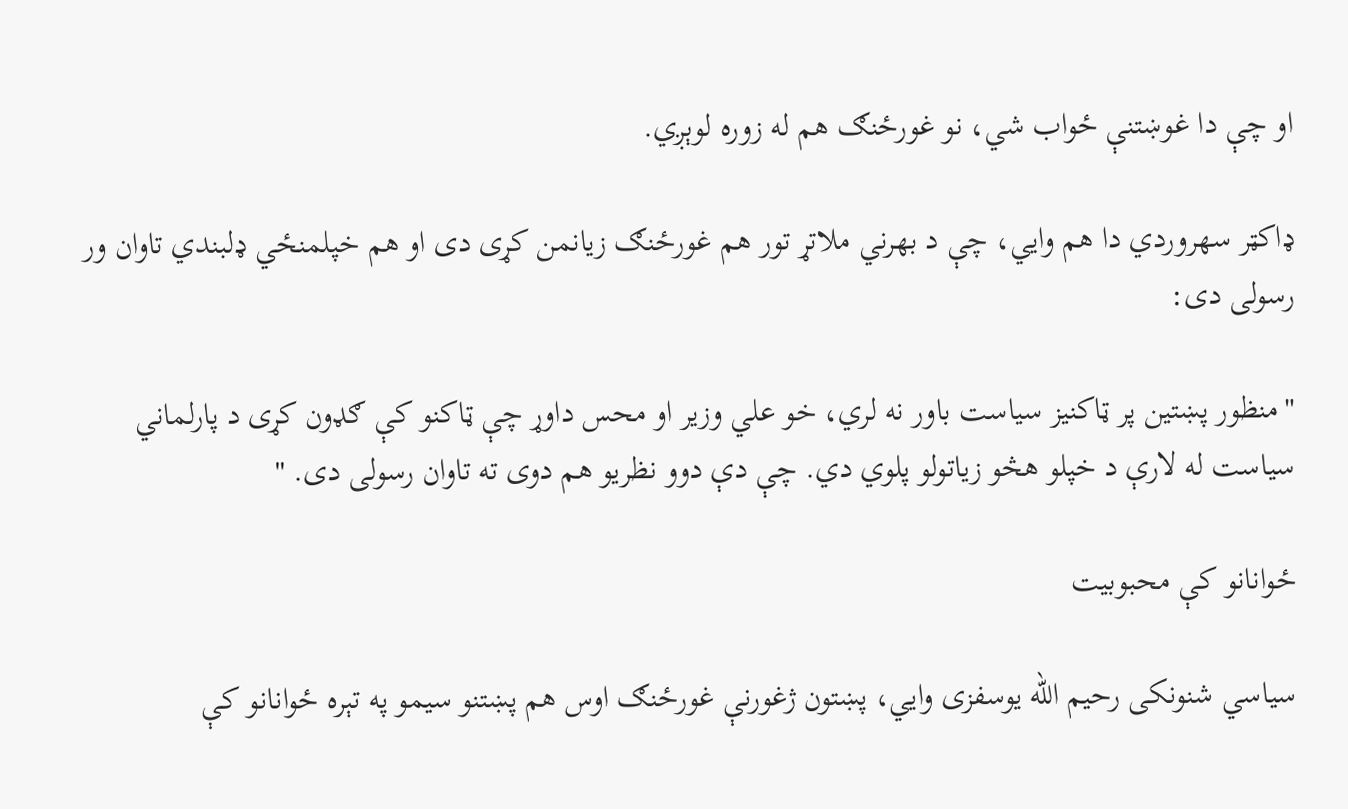او چې دا غوښتنې ځواب شي، نو غورځنګ هم له زوره لوېږي.

ډاکټر سهروردي دا هم وايي، چې د بهرني ملاتړ تور هم غورځنګ زیانمن کړی دی او هم خپلمنځي ډلبندي تاوان ور رسولی دی:

"منظور پښتین پر ټاکنیز سیاست باور نه لري، خو علي وزیر او محس داوړ چې ټاکنو کې ګډون کړی د پارلماني سیاست له لارې د خپلو هڅو زیاتولو پلوي دي. چې دې دوو نظریو هم دوی ته تاوان رسولی دی. "

ځوانانو کې محبوبیت

سیاسي شنونکی رحیم الله یوسفزی وايي، پښتون ژغورنې غورځنګ اوس هم پښتنو سیمو په تېره ځوانانو کې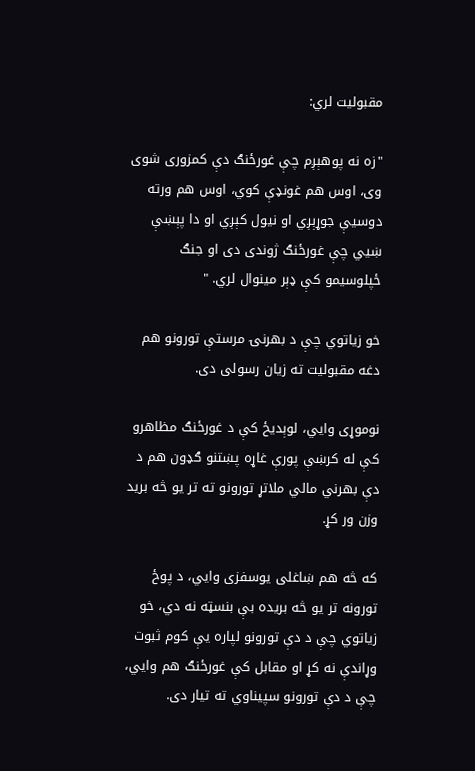مقبولیت لري:

"زه نه پوهېږم چې غورځنګ دې کمزوری شوی وی، اوس هم غونډې کوي، اوس هم ورته دوسیې جوړېږي او نیول کېږي او دا پېښې ښيي چې غورځنګ ژوندی دی او جنګ ځپلوسیمو کې ډېر مینوال لري. "

خو زیاتوي چې د بهرنۍ مرستې تورونو هم دغه مقبولیت ته زیان رسولی دی.

نوموړی وايي، لوېدیځ کې د غورځنګ مظاهرو کې له کرښې پورې غاړه پښتنو ګډون هم د دې بهرني مالي ملاتړ تورونو ته تر یو څه برید وزن ور کړ.

که څه هم ښاغلی یوسفزی وايي، د پوځ تورونه تر یو څه بریده بې بنسټه نه دي، خو زیاتوي چې د دې تورونو لپاره یې کوم ثبوت وړاندې نه کړ او مقابل کې غورځنګ هم وايي، چې د دې تورونو سپیناوي ته تیار دی.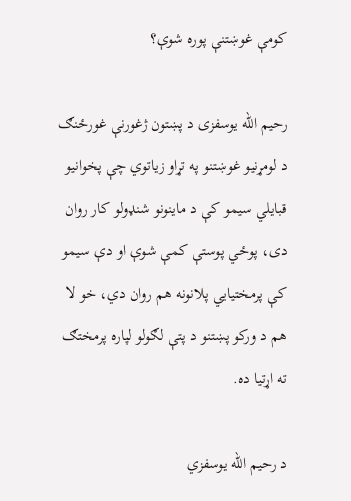کومې غوښتنې پوره شوې؟

رحیم الله یوسفزی د پښتون ژغورنې غورځنګ د لومړنیو غوښتنو په تړاو زیاتوي چې پخوانیو قبایلي سیمو کې د ماینونو شنډولو کار روان دی، پوځي پوستې کمې شوې او دې سیمو کې پرمختیايي پلانونه هم روان دي، خو لا هم د ورکو پښتنو د پتې لګولو لپاره پرمختګ ته اړتیا ده.

د رحیم الله یوسفزي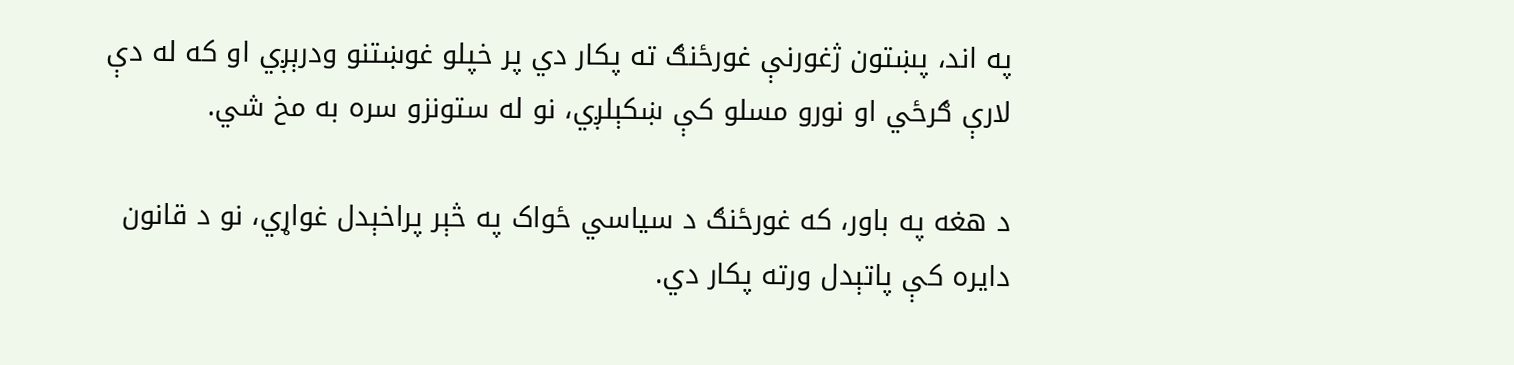په اند، پښتون ژغورنې غورځنګ ته پکار دي پر خپلو غوښتنو ودرېږي او که له دې لارې ګرځي او نورو مسلو کې ښکېلږي، نو له ستونزو سره به مخ شي.

د هغه په باور، که غورځنګ د سیاسي ځواک په څېر پراخېدل غواړي، نو د قانون دایره کې پاتېدل ورته پکار دي.